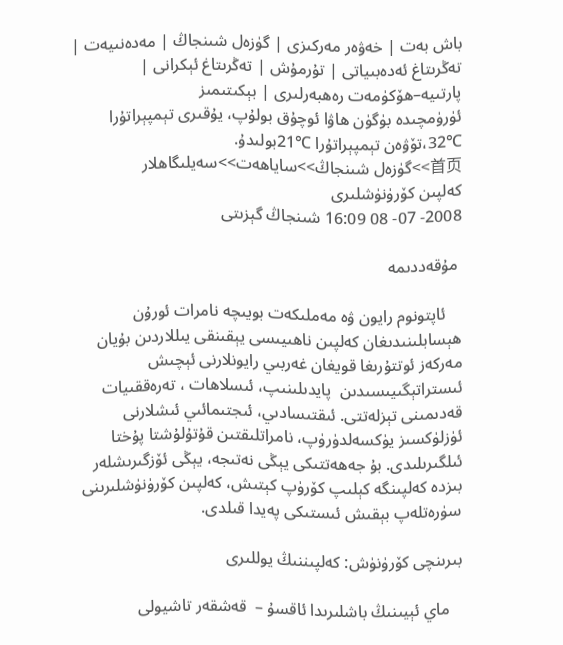باش بەت | خەۋەر مەركىزى | گۈزەل شىنجاڭ | مەدەنىيەت | تەڭرىتاغ ئەدەبىياتى | تۇرمۇش | تەڭرىتاغ ئېكرانى | پارتىيە–ھۆكۈمەت رەھبەرلىرى | بېكىتىمىز
ئۈرۈمچىدە بۈگۈن ھاۋا ئوچۇق بولۇپ، يۇقىرى تېمپېراتۇرا ℃32،تۆۋەن تېمپېراتۇرا ℃21بولىدۇ.
首页>>گۈزەل شىنجاڭ>>ساياھەت>>سەيلىگاھلار
كەلپىن كۆرۈنۈشلىرى
2008- 07- 08 16:09 شىنجاڭ گېزىتى

 مۇقەددىمە

    ئاپتونوم رايون ۋە مەملىكەت بويىچە نامرات ئورۇن ھېسابلىنىدىغان كەلپىن ناھىيىسى يېقىنقى يىللاردىن بۇيان مەركەز ئوتتۇرىغا قويغان غەربىي رايونلارنى ئېچىش ئىستراتېگىيىسىدىن  پايدىلىنىپ، ئىسلاھات ، تەرەققىيات قەدىمىنى تېزلەتتى. ئىقتىسادىي، ئىجتىمائىي ئىشلارنى ئۈزلۈكسىز يۈكسەلدۈرۈپ، نامراتلىقتىن قۇتۇلۇشتا پۇختا ئىلگىرىلىدى. بۇ جەھەتتىكى يېڭى نەتىجە، يېڭى ئۆزگىرىشلەر بىزدە كەلپىنگە كېلىپ كۆرۈپ كېتىش، كەلپىن كۆرۈنۈشلىرىنى سۈرەتلەپ بېقىش ئىستىكى پەيدا قىلدى.

بىرىنچى كۆرۈنۈش: كەلپىننىڭ يوللىرى

   ماي ئېيىنىڭ باشلىرىدا ئاقسۇ –  قەشقەر تاشيولى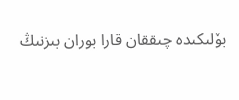بۆلىكىدە چىققان قارا بوران بىزنىڭ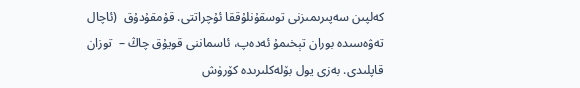كەلپىن سەپىرىمىزنى توسقۇنلۇققا ئۇچراتتى. قۇمقۇدۇق  (ئاچال تەۋەسىدە بوران تېخىمۇ ئەدەپ، ئاسماننى قويۇق چاڭ –  توزان قاپلىدى. بەزى يول بۆلەكلىرىدە كۆرۈش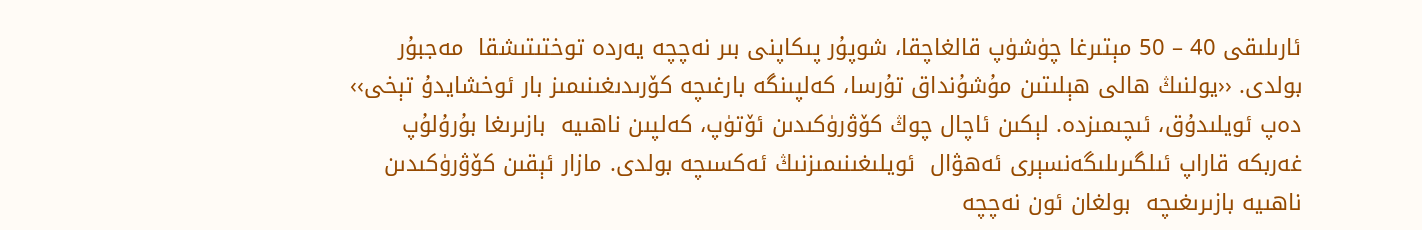ئارىلىقى 40 – 50 مېتىرغا چۈشۈپ قالغاچقا، شوپۇر پىكاپنى بىر نەچچە يەردە توختىتىشقا  مەجبۇر بولدى. ‹‹يولنىڭ ھالى ھېلىتىن مۇشۇنداق تۇرسا، كەلپىنگە بارغىچە كۆرىدىغىنىمىز بار ئوخشايدۇ تېخى›› دەپ ئويلىدۇق، ئىچىمىزدە. لېكىن ئاچال چوڭ كۆۋرۈكىدىن ئۆتۈپ، كەلپىن ناھىيە  بازىرىغا بۇرۇلۇپ غەربكە قاراپ ئىلگىرىلىگەنسېرى ئەھۋال  ئويلىغىنىمىزنىڭ ئەكسىچە بولدى. مازار ئېقىن كۆۋرۈكىدىن ناھىيە بازىرىغىچە  بولغان ئون نەچچە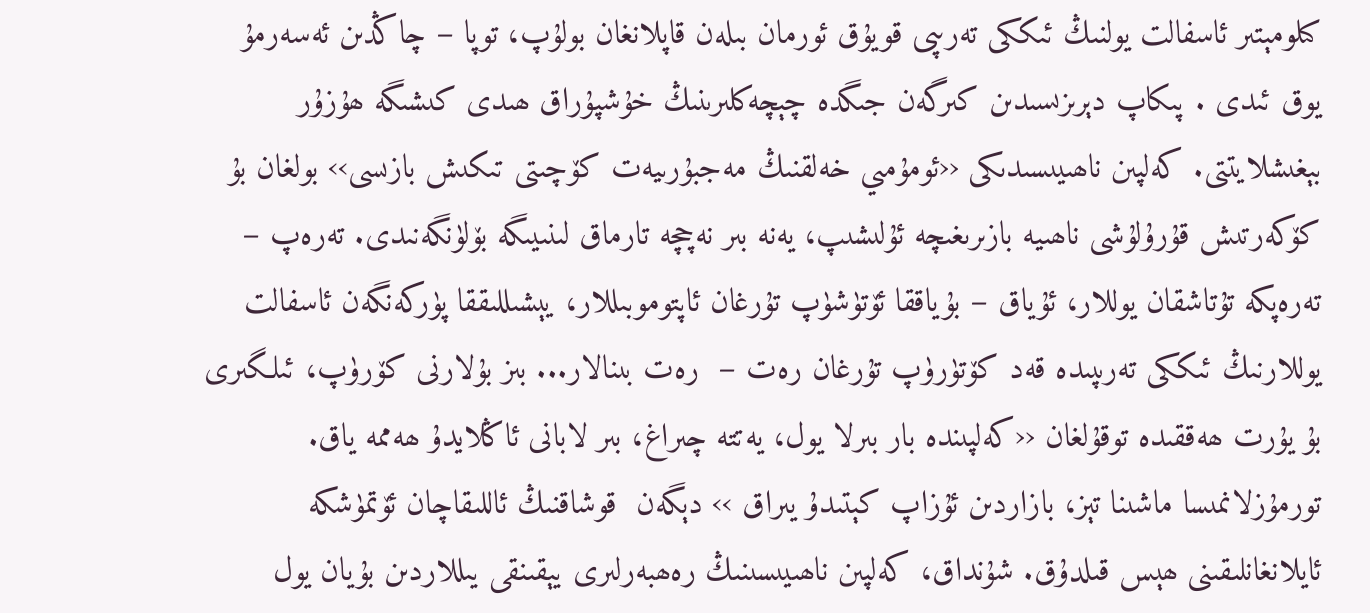كىلومېتىر ئاسفالت يولنىڭ ئىككى تەرىپى قويۇق ئورمان بىلەن قاپلانغان بولۇپ، توپا – چاڭدىن ئەسەرمۇ يوق ئىدى . پىكاپ دېرىزىسىدىن كىرگەن جىگدە چېچەكلىرىنىڭ خۇشپۇراق ھىدى كىشىگە ھۇزۇر بېغىشلايتتى. كەلپىن ناھىيىسىدىكى ‹‹ئومۇمىي خەلقنىڭ مەجبۇرىيەت كۆچىتى تىكىش بازىسى›› بولغان بۇ كۆكەرتىش قۇرۇلۇشى ناھىيە بازىرىغىچە ئۇلىشىپ، يەنە بىر نەچچە تارماق لىنىيىگە بۆلۈنگەنىدى. تەرەپ –  تەرەپكە تۇتاشقان يوللار، ئۇياق – بۇياققا ئۆتۈشۈپ تۇرغان ئاپتوموبىللار، يېشىللىققا پۈركەنگەن ئاسفالت يوللارنىڭ ئىككى تەرىپىدە قەد كۆتۈرۈپ تۇرغان رەت –  رەت بىنالار... بىز بۇلارنى كۆرۈپ، ئىلگىرى بۇ يۇرت ھەققىدە توقۇلغان ‹‹كەلپىندە بار بىرلا يول، يەتتە چىراغ، بىر لابانى ئاڭلايدۇ ھەممە ياق.  تورمۇزلانمىسا ماشىنا تېز، بازاردىن ئۇزاپ كېتىدۇ يىراق ›› دېگەن  قوشاقنىڭ ئاللىقاچان ئۆتمۈشكە ئايلانغانلىقىنى ھېس قىلدۇق. شۇنداق، كەلپىن ناھىيىسىنىڭ رەھبەرلىرى يېقىنقى يىللاردىن بۇيان يول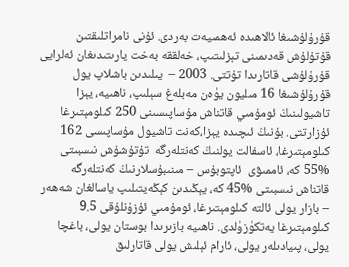قۇرۇلۇشىغا ئالاھىدە ئەھمىيەت بەردى. ئۇنى نامراتلىقتىن قۇتۇلۇش قەدىمىنى تېزلىتىپ، خەلققە بەخت يارىتىدىغان ئەلرايى قۇرۇلۇشى قاتارىدا تۇتتى. 2003 –  يىلىدىن باشلاپ يول قۇرۇلۇشىغا 16 مىليون يۈەن مەبلەغ سېلىپ، ناھىيە، يېزا تاشيولىنىڭ ئومۇمىي قاتناش مۇساپىسىنى 250 كىلومېتىرغا ئۇزارتتى. بۇنىڭ ئىچىدە يېزا،كەنت تاشيول مۇساپىسى 162 كىلومېتىرغا، ئاسفالت يولنىڭ كەنتلەرگە  تۇتۇشۇش نىسبىتى %55 كە، ئاممىۋى  ئاپتوبۇس – مىنىبۇسلارنىڭ كەنتلەرگە قاتناش نىسبىتى %45 كە، يېڭىدىن كېڭەيتىلىپ ياسالغان شەھەر – بازار يولى ئالتە كىلومېتىرغا، ئومۇمىي ئۇزۇنلۇقى 9.5 كىلومېتىرغا يەتكۈزۈلدى. ناھىيە بازىرىدا بوستان يولى، باغچا يولى، پىيادىلەر يولى، ئارام ئېلىش يولى قاتارلىق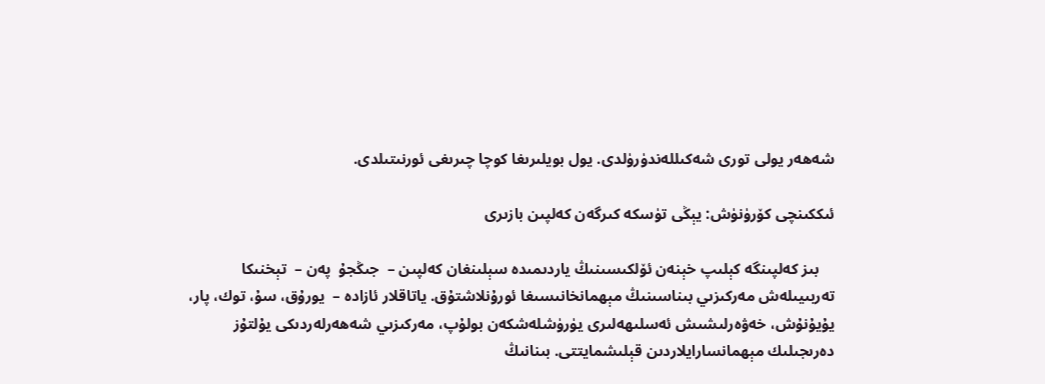شەھەر يولى تورى شەكىللەندۈرۈلدى. يول بويلىرىغا كوچا چىرىغى ئورنىتىلدى.

ئىككىنچى كۆرۈنۈش: يېڭى تۈسكە كىرگەن كەلپىن بازىرى

    بىز كەلپىنگە كېلىپ خېنەن ئۆلكىسىنىڭ ياردىمىدە سېلىنغان كەلپىن –  جىڭجۇ  پەن –  تېخنىكا تەربىيىلەش مەركىزىي بىناسىنىڭ مېھمانخانىسىغا ئورۇنلاشتۇق. ياتاقلار ئازادە –  يورۇق، سۇ، توك، پار، يۇيۇنۇش، خەۋەرلىشىش ئەسلىھەلىرى يۈرۈشلەشكەن بولۇپ، مەركىزىي شەھەرلەردىكى يۇلتۇز دەرىجىلىك مېھمانسارايلاردىن قېلىشمايتتى. بىنانىڭ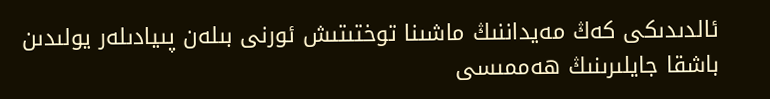ئالدىدىكى كەڭ مەيداننىڭ ماشىنا توختىتىش ئورنى بىلەن پىيادىلەر يولىدىن باشقا جايلىرىنىڭ ھەممىسى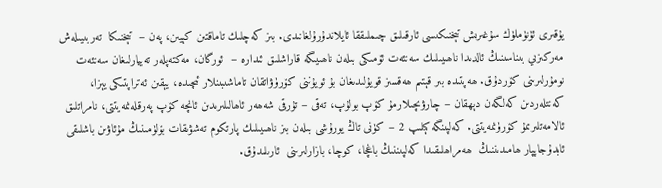يۇقىرى ئۈنۈملۈك سۇغىرىش تېخنىكىسى ئارقىلىق چىملىققا ئايلاندۇرۇلغانىدى. بىز كەچلىك تاماقتىن كېيىن، پەن –  تېخنىكا  تەربىيىلەش مەركىزىي بىناسىنىڭ ئالدىدا ناھىيىلىك سەنئەت ئۆمىكى بىلەن ناھىيىگە قاراشلىق ئىدارە –  ئورگان، مەكتەپلەر تەييارلىغان سەنئەت  نومۇرلىرىنى كۆردۇق. ھەپتىدە بىر قېتىم ھەقسىز قويۇلىدىغان بۇ ئويۇننى كۆرۈۋاتقان تاماشىبىنلار ئىچىدە، يېقىن ئەتراپتىكى يېزا، كەنتلەردىن كەلگەن دېھقان – چارۋىچىلارمۇ كۆپ بولۇپ، تەقى – تۇرقى شەھەر ئاھالىلىرىدىن ئانچە كۆپ پەرقلەنمەيتتى، نامراتلىق ئالامەتلىرىمۇ كۆرۈنمەيتتى. كەلپىنگە كېلىپ 2 – كۈنى تاڭ يورۇشى بىلەن بىز ناھىيىلىك پارتكوم تەشۋىقات بۆلۈمىنىڭ مۇئاۋىن باشلىقى ئابدۇجاپپار ھامىدىننىڭ  ھەمراھلىقىدا كەلپىننىڭ باغچا، كوچا، بازارلىرىنى  ئارىلىدۇق.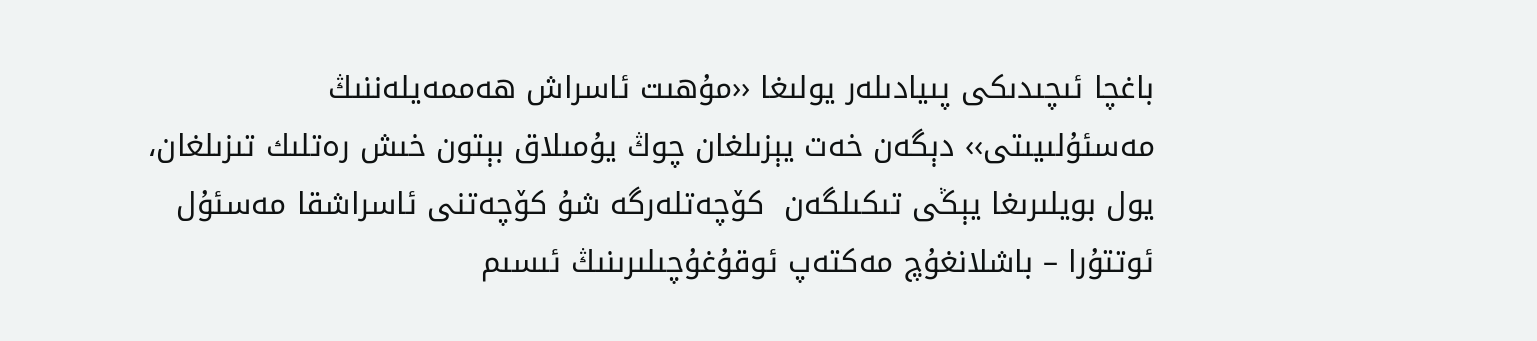باغچا ئىچىدىكى پىيادىلەر يولىغا ‹‹مۇھىت ئاسراش ھەممەيلەننىڭ مەسئۇلىيىتى›› دېگەن خەت يېزىلغان چوڭ يۇمىلاق بېتون خىش رەتلىك تىزىلغان، يول بويلىرىغا يېڭى تىكىلگەن  كۆچەتلەرگە شۇ كۆچەتنى ئاسراشقا مەسئۇل ئوتتۇرا – باشلانغۇچ مەكتەپ ئوقۇغۇچىلىرىنىڭ ئىسىم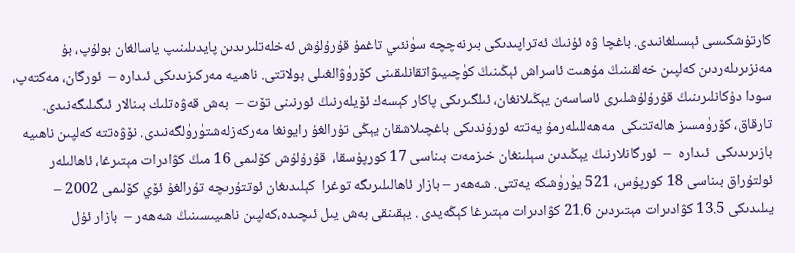كارتۇشكىسى ئېسىلغانىدى. باغچا ۋە ئۇنىڭ ئەتراپىدىكى بىرنەچچە سۈنئىي تاغمۇ قۇرۇلۇش ئەخلەتلىرىدىن پايدىلىنىپ ياسالغان بولۇپ، بۇ مەنزىرىلەردىن كەلپىن خەلقىنىڭ مۇھىت ئاسراش ئېڭىنىڭ كۈچىيىۋاتقانلىقىنى كۆرۈۋالغىلى بولاتتى. ناھىيە مەركىزىدىكى ئىدارە –  ئورگان، مەكتەپ، سودا دۇكانلىرىنىڭ قۇرۇلۇشلىرى ئاساسەن يېڭىلانغان، ئىلگىرىكى پاكار كېسەك ئۆيلەرنىڭ ئورنىنى تۆت –  بەش قەۋەتلىك بىنالار ئىگىلىگەنىدى. تارقاق، كۆرۈمسىز ھالەتتىكى  مەھەللىلەرمۇ يەتتە ئورۇندىكى باغچىلاشقان يېڭى تۇرالغۇ رايونغا مەركەزلەشتۈرۈلگەنىدى. نۆۋەتتە كەلپىن ناھىيە بازىرىدىكى  ئىدارە  –  ئورگانلارنىڭ يېڭىدىن سېلىنغان خىزمەت بىناسى 17 كورپۇسقا،  قۇرۇلۇش كۆلىمى 16 مىڭ كۋادرات مېتىرغا، ئاھالىلەر ئولتۇراق بىناسى 18 كورپۇس، 521 يۈرۈشكە يەتتى. شەھەر – بازار ئاھالىلىرىگە توغرا  كېلىدىغان ئوتتۇرىچە تۇرالغۇ ئۆي كۆلىمى 2002 – يىلىدىكى 13.5 كۋادىرات مېتىردىن 21.6 كۋادىرات مېتىرغا كېڭەيدى . يېقىنقى بەش يىل ئىچىدە،كەلپىن ناھىيىسىنىڭ شەھەر –  بازار ئۇل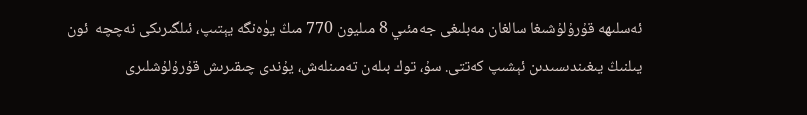ئەسلىھە قۇرۇلۇشىغا سالغان مەبلىغى جەمئىي 8 مىليون 770 مىڭ يۈەنگە يېتىپ، ئىلگىرىكى نەچچە  ئون يىلنىڭ يىغىندىسىدىن ئېشىپ كەتتى. سۇ، توك بىلەن تەمىنلەش، يۇندى چىقىرىش قۇرۇلۇشلىرى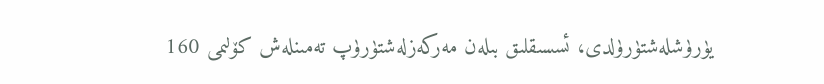يۈرۈشلەشتۈرۈلدى، ئسسىقلىق بىلەن مەركەزلەشتۈرۈپ تەمىنلەش كۆلىمى 160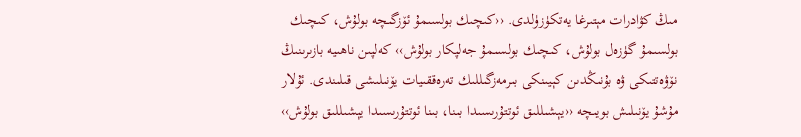مىڭ كۋادرات مېتىرغا يەتكۈزۈلدى. ‹‹كىچىك بولسىمۇ ئۆزگىچە بولۇش، كىچىك بولسىمۇ گۈزەل بولۇش، كىچىك بولسىمۇ جەلپكار بولۇش›› كەلپىن ناھىيە بازىرىنىڭ نۆۋەتتىكى ۋە بۇنىڭدىن كېيىنكى بىرمەزگىللىك تەرەققىيات يۆنىلىشى قىلىندى. ئۇلار مۇشۇ يۆنىلىش بويىچە ‹‹يېشىللىق ئوتتۇرىسىدا بىنا، بىنا ئوتتۇرىسىدا يېشىللىق بولۇش››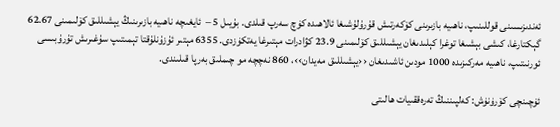ئەندىزىسىنى قوللىنىپ، ناھىيە بازىرىنى كۆكەرتىش قۇرۇلۇشىغا ئالاھىدە كۈچ سەرپ قىلدى. بۇيىل 5 –  ئايغىچە ناھىيە بازىرىنىڭ يېشىللىق كۆلىمىنى 62.67 گېكتارغا، كىشى بېشىغا توغرا كېلىدىغان يېشىللىق كۆلىمىنى 23.9 كۋادرات مېتىرغا يەتكۈزدى. 6355 مېتىر ئۇزۇنلۇقتا تېمىتىپ سۇغىرىش تۇرۇبىسى ئورنىتىپ، ناھىيە مەركىزىدە 1000 مودىن ئاشىدىغان ‹‹يېشىللىق مەيدان››، 860 نەچچە مو چىملىق بەرپا قىلىندى.

ئۈچىنچى كۆرۈنۈش: كەلپىننىڭ تەرەققىيات ھالىتى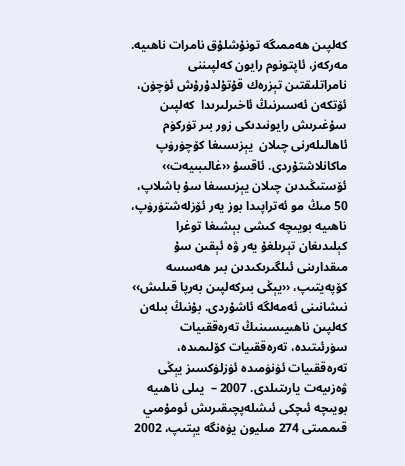كەلپىن ھەممىگە تونۇشلۇق نامرات ناھىيە. مەركەز، ئاپتونوم رايون كەلپىننى نامراتلىقتىن تېزرەك قۇتۇلدۇرۇش ئۈچۈن، ئۆتكەن ئەسىرنىڭ ئاخىرلىرىدا  كەلپىن سۇغىرىش رايونىدىكى زور بىر تۈركۈم ئاھالىلەرنى چىلان  يېزىسىغا كۆچۈرۈپ ماكانلاشتۇردى. ئاقسۇ ‹‹غالىبىيەت›› ئۆستىڭىدىن چىلان يېزىسىغا سۇ باشلاپ، 50 مىڭ مو ئەتراپىدا بوز يەر ئۆزلەشتۈرۈپ، ناھىيە بويىچە كىشى بېشىغا توغرا كېلىدىغان تېرىلغۇ يەر ۋە ئېقىن سۇ مىقدارىنى ئىلگىرىكىدىن بىر ھەسسە كۆپەيتىپ، ‹‹يېڭى بىركەلپىن بەرپا قىلىش›› نىشانىنى ئەمەلگە ئاشۇردى. بۇنىڭ بىلەن كەلپىن ناھىيىسىنىڭ تەرەققىيات سۈرئىتىدە، تەرەققىيات كۆلىمىدە، تەرەققىيات ئۈنۈمىدە ئۈزلۈكسىز يېڭى ۋەزىيەت يارىتىلدى. 2007 –  يىلى ناھىيە بويىچە ئىچكى ئىشلەپچىقىرىش ئومۇمىي قىممىتى 274 مىليون يۈەنگە يېتىپ، 2002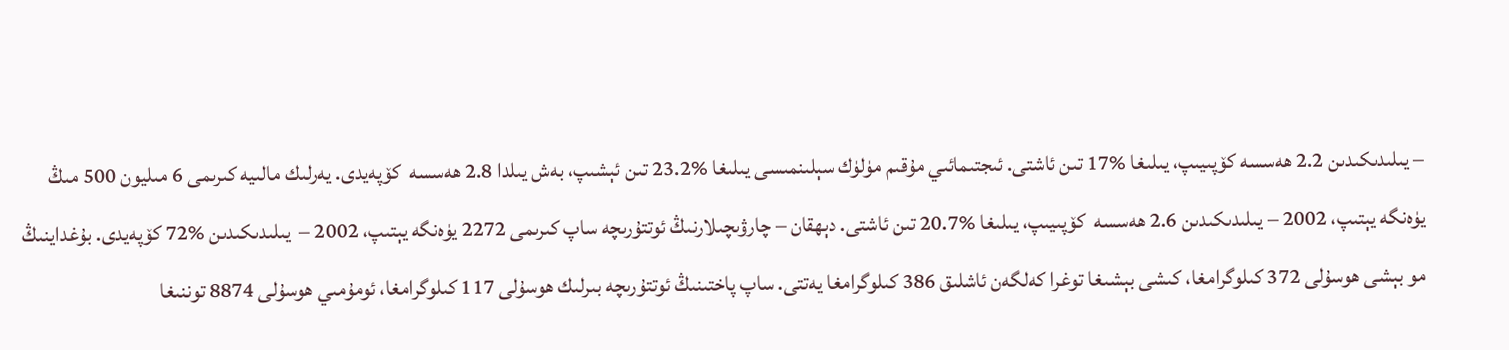– يىلىدىكىدىن 2.2 ھەسسە كۆپىيىپ، يىلىغا %17 تىن ئاشتى. ئىجتىمائىي مۇقىم مۈلۈك سېلىنمىسى يىلىغا %23.2 تىن ئېشىپ، بەش يىلدا 2.8 ھەسسە  كۆپەيدى. يەرلىك مالىيە كىرىمى 6 مىليون 500 مىڭ يۈەنگە يېتىپ، 2002 – يىلىدىكىدىن 2.6 ھەسسە  كۆپىيىپ، يىلىغا %20.7 تىن ئاشتى. دېھقان – چارۋىچىلارنىڭ ئوتتۇرىچە ساپ كىرىمى 2272 يۈەنگە يېتىپ، 2002 –  يىلىدىكىدىن %72 كۆپەيدى. بۇغداينىڭ مو بېشى ھوسۇلى 372 كىلوگرامغا، كىشى بېشىغا توغرا كەلگەن ئاشلىق 386 كىلوگرامغا يەتتى. ساپ پاختىنىڭ ئوتتۇرىچە بىرلىك ھوسۇلى 117 كىلوگرامغا، ئومۇمىي ھوسۇلى 8874 توننىغا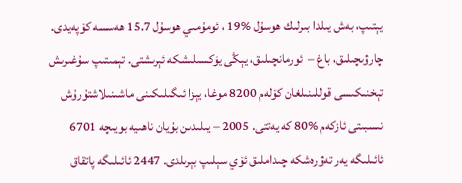يېتىپ، بەش يىلدا بىرلىك ھوسۇل %19 ، ئومۇمىي ھوسۇل 15.7 ھەسسە كۆپەيدى. چارۋىچىلىق، باغ –  ئورمانچىلىق، يېڭى يۈكسىلىشكە ئېرىشتى. تېمىتىپ سۇغىرىش تېخنىكىسى قوللىنىلغان كۆلەم 8200 موغا، يېزا ئىگىلىكىنى ماشىنىلاشتۇرۇش نىسبىتى ئازكەم %80 كە يەتتى. 2005 – يىلىدىن بۇيان ناھىيە بويىچە 6701 ئائىلىگە يەر تەۋرەشكە چىداملىق ئۆي سېلىپ بېرىلدى. 2447 ئائىلىگە پاتقاق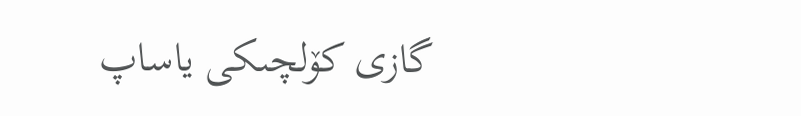گازى كۆلچىكى ياساپ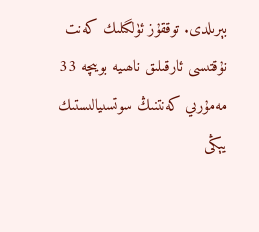بېرىلدى. توققۇز ئۈلگىلىك كەنت نۇقتىسى ئارقىلىق ناھىيە بويىچە 33 مەمۇرىي كەنتنىڭ سوتسىيالىستىك يېڭى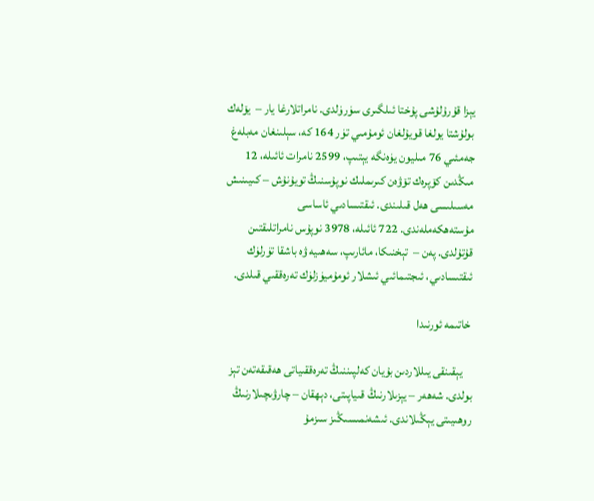يېزا قۇرۇلۇشى پۇختا ئىلگىرى سۈرۈلدى. نامراتلارغا يار –  يۆلەك بولۇشتا يولغا قويۇلغان ئومۇمىي تۈر 164 كە، سېلىنغان مەبلەغ جەمئىي 76 مىليون يۈەنگە يېتىپ، 2599 نامرات ئائىلە، 12 مىڭدىن كۆپرەك تۆۋەن كىرىملىك نوپۇسنىڭ تويۇنۇش – كىيىنىش مەسىلىسى ھەل قىلىندى. ئىقتىسادىي ئاساسى  مۇستەھكەملەندى. 722 ئائىلە، 3978 نوپۇس نامراتلىقتىن قۇتۇلدى. پەن –  تېخنىكا، مائارىپ، سەھىيە ۋە باشقا تۈرلۈك ئىقتىسادىي، ئىجتىمائىي ئىشلار ئومۇميۈزلۈك تەرەققىي قىلدى.

 خاتىمە ئورنىدا

    يېقىنقى يىللاردىن بۇيان كەلپىننىڭ تەرەققىياتى ھەقىقەتەن تېز بولدى. شەھەر – يېزىلارنىڭ قىياپىتى، دېھقان – چارۋىچىلارنىڭ روھىيىتى يېڭىلاندى. ئىشەنمىسىڭىز سىزمۇ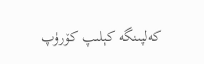كەلپىنگە كېلىپ كۆرۈپ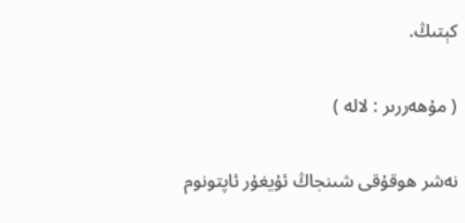كېتىڭ.

( مۇھەررىر : لالە )

نەشر ھوقۇقى شىنجاڭ ئۇيغۇر ئاپتونوم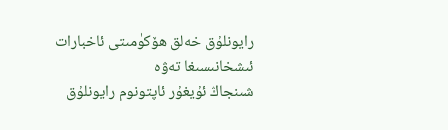رايونلۇق خەلق ھۆكۈمىتى ئاخبارات ئىشخانىسىغا تەۋە
شىنجاڭ ئۇيغۇر ئاپتونوم رايونلۇق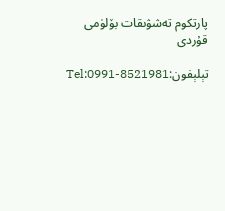پارتكوم تەشۋىقات بۆلۈمى قۇردى

تېلېفون:Tel:0991-8521981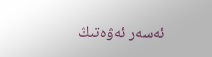ئەسەر ئەۋەتىڭ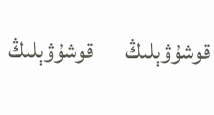قوشۇۋېلىڭ       قوشۇۋېلىڭ